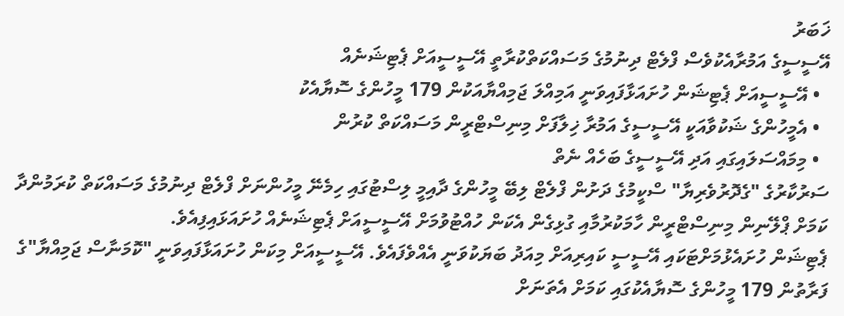ޚަބަރު
އޭސީސީގެ އަމުރާއެކުވެސް ފްލެޓް ދިނުމުގެ މަސައްކަތްކުރާތީ އޭސީސީއަށް ޕެޓިޝަނެއް
  • އޭސީސީއަށް ޕެޓިޝަން ހުށައަޅާފައިވަނީ އަމިއްލަ ޖަމިއްޔާއަކުން 179 މީހުންގެ ސޮޔާއެކު
  • އެމީހުންގެ ޝަކުވާއަކީ އޭސީސީގެ އަމުރާ ޚިލާފަށް މިނިސްޓްރީން މަސައްކަތް ކުރުން
  • މިމައްސަލައިގައި އަދި އޭސީސީގެ ބަހެއް ނެތް
ސަރުކާރުގެ "ގެދޮރުވެރިޔާ" ސްކީމުގެ ދަށުން ފްލެޓް ލިބޭ މީހުންގެ ދާއިމީ ލިސްޓުގައި ހިމެނޭ މީހުންނަށް ފްލެޓް ދިނުމުގެ މަސައްކަތް ކުރަމުންދާ ކަމަށް ޕްލޭނިން މިނިސްޓްރީން ހާމަކުރުމާއި ގުޅިގެން އެކަން ހުއްޓުވުމަށް އޭސީސީއަށް ޕެޓިޝަނެއް ހުށައަޅައިފިއެވެ.
ޕެޓިޝަން ހުށައެޅުމަށްޓަކައި އޭސީސީ ކައިރިއަށް މިއަދު ބަޔަކުވަނީ އެއްވެފައެވެ. އޭސީސީއަށް މިކަން ހުށައަޅާފައިވަނީ "ކޮމަނާސް ޖަމިއްޔާ"ގެ ފަރާތުން 179 މީހުންގެ ސޮޔާއެކުގައި ކަމަށް އެތަނަށް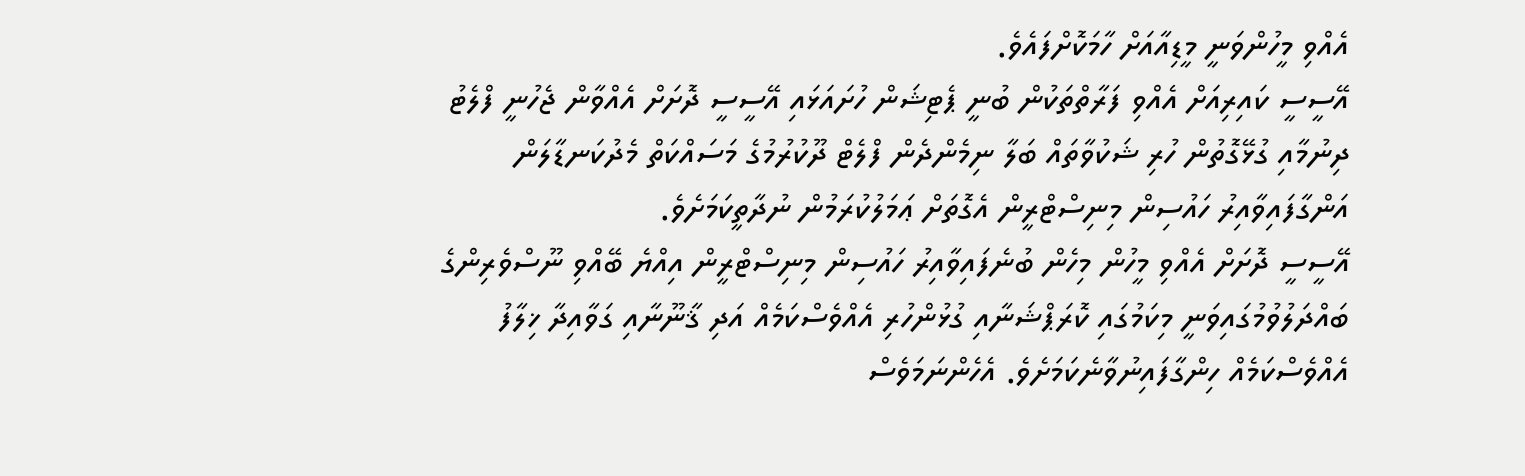އެއްވި މީހުންވަނީ މީޑިއާއަށް ހާމަކޮށްފައެވެ.
އޭސީސީ ކައިރިއަށް އެއްވި ފަރާތްތަކުން ބުނީ ޕެޓިޝަން ހުށައަޅައި އޭސީސީ ދޮށަށް އެއްވާން ޖެހުނީ ފްލެޓު ދިނުމާއި ގުޅޭގޮތުން ހުރި ޝަކުވާތައް ބަލާ ނިމެންދެން ފްލެޓް ދޫކުރުމުގެ މަސައްކަތް މެދުކަނޑާލަން އަންގާފައިވާއިރު ހައުސިން މިނިސްޓްރީން އެގޮތަށް ޢަމަލުކުރަމުން ނުދާތީކަމަށެވެ.
އޭސީސީ ދޮށަށް އެއްވި މީހުން މިހެން ބުނެފައިވާއިރު ހައުސިން މިނިސްޓްރީން އިއްޔެ ބޭއްވި ނޫސްވެރިންގެ ބައްދަލުވުމުގައިވަނީ މިކަމުގައި ކޮރަޕްޝަނާއި ގުޅުންހުރި އެއްވެސްކަމެއް އަދި ޤާނޫނާއި ގަވާއިދާ ޚިލާފު އެއްވެސްކަމެއް ހިންގާފައިނުވާނެކަމަށެވެ. އެހެންނަމަވެސް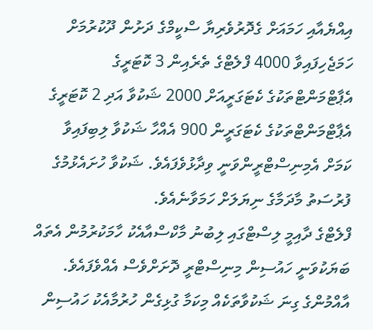އިއްޔެއާއި ހަމައަށް ގެދޮރުވެރިޔާ ސްކީމްގެ ދަށުން ދޫކުރުމަށް ހަމަޖެހިފައިވާ 4000 ފްލެޓްގެ ތެރެއިން 3 ކޮޓަރީގެ އެޕާޓްމަންޓްތަކުގެ ކެޓަގަރީއަށް 2000 ޝަކުވާ އަދި 2 ކޮޓަރީގެ އެޕާޓްމަންޓްތަކުގެ ކެޓަގަރީން 900 އެއްހާ ޝަކުވާ ލިބިފައިވާ ކަމަށް އެމިނިސްޓްރީންވަނީ ވިދާޅުވެފައެވެ. ޝަކުވާ ހުށައެޅުމުގެ ފުރުސަތު މާދަމާގެ ނިޔަލަށް ހަމަވާނެއެވެ.
ފްލެޓްގެ ދާއިމީ ލިސްޓްގައި ލިބުނު މާކްސްއާއެކު ހާމަކުރުމުން އެތައް ބަޔަކުވަނީ ހައުސިން މިނިސްޓްރީ ދޮށަށްވެސް އެއްވެފައެވެ. އާއްމުންގެ ގިނަ ޝަކުވާތަކެއް މިކަމާ ގުޅިގެން ހުރުމާއެކު ހައުސިން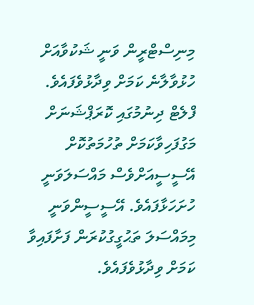މިނިސްޓްރީން ވަނީ ޝަކުވާއަށް ހުޅުވާލާނެ ކަމަށް ވިދާޅުވެފައެވެ.
ފްލެޓް ދިނުމުގައި ކޮރަޕްޝަނަށް މަގުފަހިވާކަމަށް ތުހުމަތުކޮށް އޭސީސީއަށްވެސް މައްސަލަވަނީ ހުށަހަޅާފައެވެ. އޭސީސީންވަނީ މިމައްސަލަ ތަޙުގީގުކުރަން ފަށާފައިވާ ކަމަށް ވިދާޅުވެފައެވެ.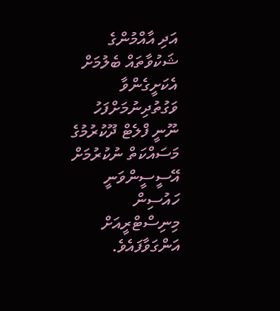އަދި އާއްމުންގެ ޝަކުވާތައް ބެލުމަށް އެކަށީގެންވާ ވަގުތުދިނުމަށްފަހު ނޫނީ ފްލެޓް ދޫކުރުމުގެ މަސައްކަތް ނުކުރުމަށް އޭސީސީންވަނީ ހައުސިން މިނިސްޓްރީއަށް އަންގަވާފައެވެ.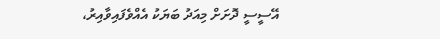އޭސީސީ ދޮށަށް މިއަދު ބަޔަކު އެއްވެފައިވާއިރު،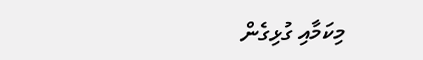މިކަމާއި ގުޅިގެން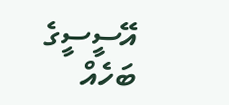އޭސީސީގެ ބަހެއް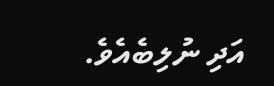އަދި ނުލިބެއެވެ.